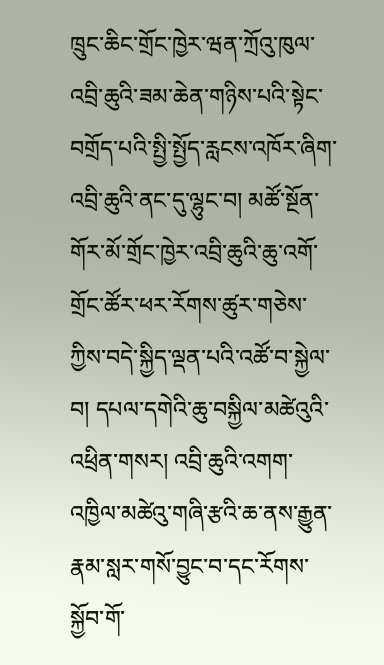ཁྲུང་ཆིང་གྲོང་ཁྱེར་ཝན་ཀྲོའུ་ཁུལ་འབྲི་ཆུའི་ཟམ་ཆེན་གཉིས་པའི་སྟེང་བགྲོད་པའི་སྤྱི་སྤྱོད་རླངས་འཁོར་ཞིག་འབྲི་ཆུའི་ནང་དུ་ལྷུང་བ། མཚོ་སྔོན་གོར་མོ་གྲོང་ཁྱེར་འབྲི་ཆུའི་ཆུ་འགོ་གྲོང་ཚོར་ཕར་རོགས་ཚུར་གཅེས་ཀྱིས་བདེ་སྐྱིད་ལྡན་པའི་འཚོ་བ་སྐྱེལ་བ། དཔལ་དགེའི་ཆུ་བསྐྱིལ་མཚེའུའི་འཕྲིན་གསར། འབྲི་ཆུའི་འགག་འཁྱིལ་མཚེའུ་གཞི་རྩའི་ཆ་ནས་རྒྱུན་རྣམ་སླར་གསོ་བྱུང་བ་དང་རོགས་སྐྱོབ་གོ་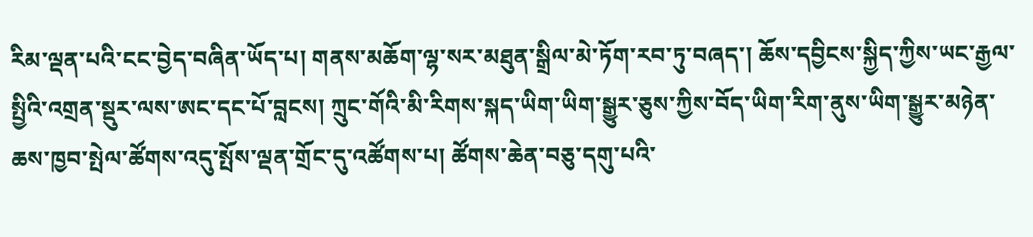རིམ་ལྡན་པའི་ངང་བྱེད་བཞིན་ཡོད་པ། གནས་མཆོག་ལྷ་སར་མཐུན་སྒྲིལ་མེ་ཏོག་རབ་ཏུ་བཞད་། ཆོས་དབྱིངས་སྐྱིད་ཀྱིས་ཡང་རྒྱལ་སྤྱིའི་འགྲན་སྡུར་ལས་ཨང་དང་པོ་བླངས། ཀྲུང་གོའི་མི་རིགས་སྐད་ཡིག་ཡིག་སྒྱུར་ཅུས་ཀྱིས་བོད་ཡིག་རིག་ནུས་ཡིག་སྒྱུར་མཉེན་ཆས་ཁྱབ་སྤེལ་ཚོགས་འདུ་སྤོས་ལྡན་གྲོང་དུ་འཚོགས་པ། ཚོགས་ཆེན་བཅུ་དགུ་པའི་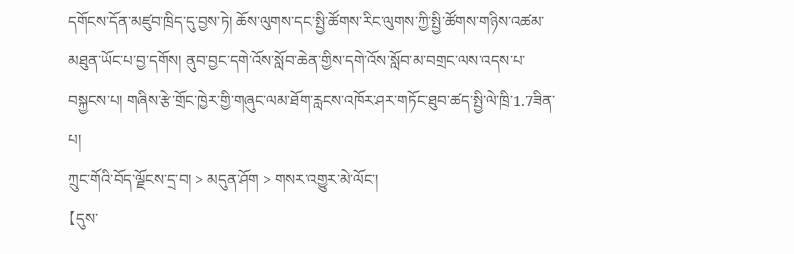དགོངས་དོན་མཛུབ་ཁྲིད་དུ་བྱས་ཏེ། ཆོས་ལུགས་དང་སྤྱི་ཚོགས་རིང་ལུགས་ཀྱི་སྤྱི་ཚོགས་གཉིས་འཚམ་མཐུན་ཡོང་པ་བྱ་དགོས། ནུབ་བྱང་དགེ་འོས་སློབ་ཆེན་གྱིས་དགེ་འོས་སློབ་མ་བགྲང་ལས་འདས་པ་བསྐྱངས་པ། གཞིས་རྩེ་གྲོང་ཁྱེར་གྱི་གཞུང་ལམ་ཐོག་རླངས་འཁོར་ཤར་གཏོང་ཐུབ་ཚད་སྤྱི་ལེ་ཁྲི་1.7ཟིན་པ།
ཀྲུང་གོའི་བོད་ལྗོངས་དྲ་བ། > མདུན་ཤོག > གསར་འགྱུར་མེ་ལོང་།
【དུས་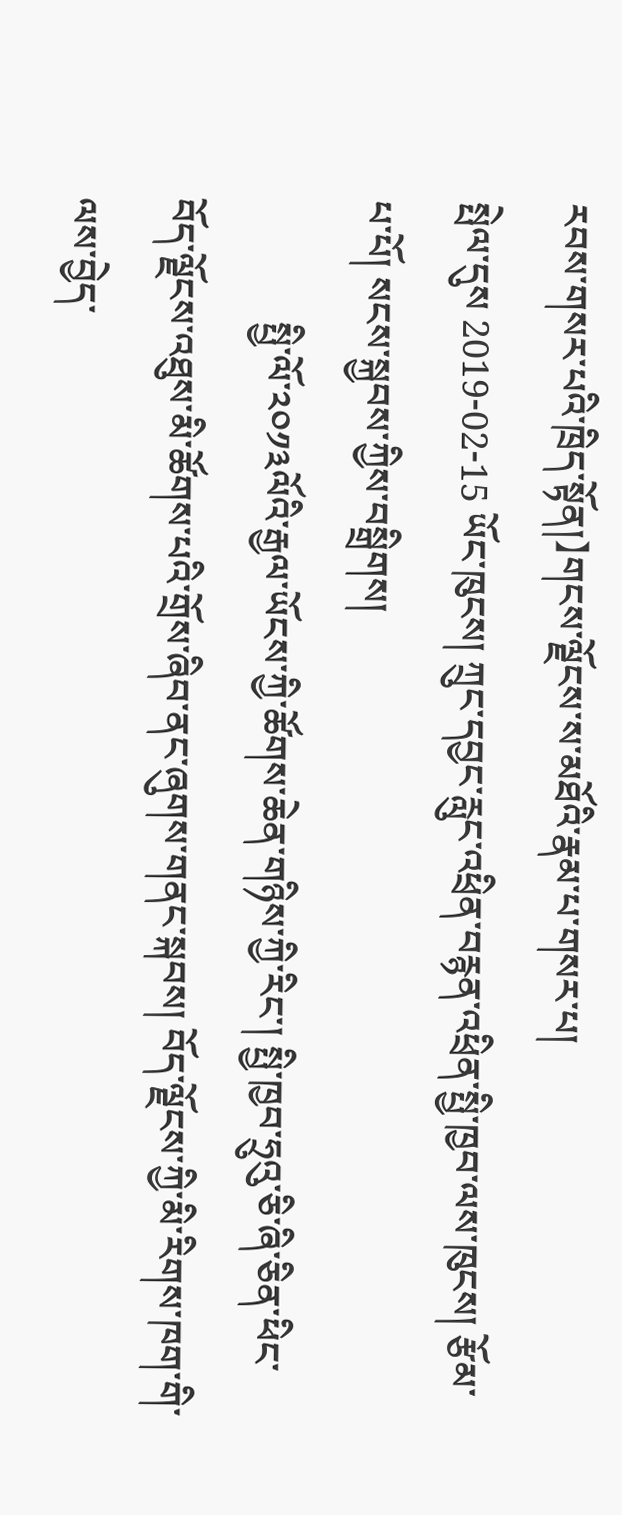རབས་གསར་པའི་ཁྲིད་སྟོན།】གངས་ལྗོངས་ས་མཐོའི་རྣམ་པ་གསར་པ།
སྤེལ་དུས 2019-02-15 ཡོང་ཁུངས། ཀྲུང་དབྱང་རླུང་འཕྲིན་བརྙན་འཕྲིན་སྤྱི་ཁྱབ་ལས་ཁུངས། རྩོམ་པ་པོ། སངས་སྐྱབས་ཀྱིས་བསྒྲིགས།
             སྤྱི་ལོ་༢༠༡༣ལོའི་རྒྱལ་ཡོངས་ཀྱི་ཚོགས་ཆེན་གཉིས་ཀྱི་རིང་། སྤྱི་ཁྱབ་ཧྲུའུ་ཅི་ཞི་ཅིན་ཕིང་བོད་ལྗོངས་འཐུས་མི་ཚོགས་པའི་གྲོས་ཞིབ་ནང་ཞུགས་གནང་སྐབས། བོད་ལྗོངས་ཀྱི་མི་རིགས་ཁག་གི་ལས་བྱེད་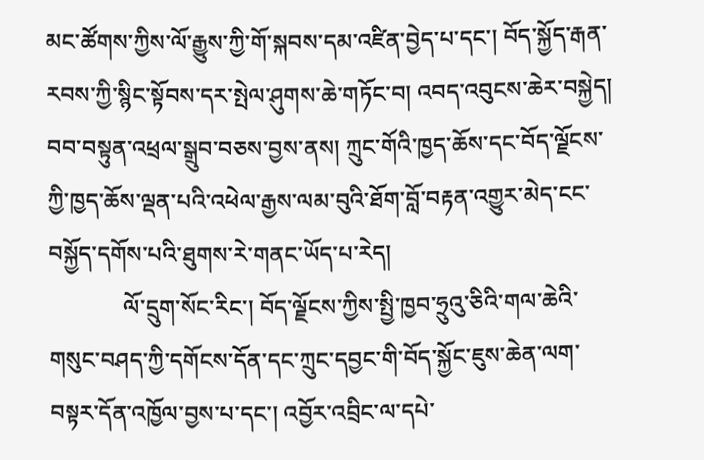མང་ཚོགས་ཀྱིས་ལོ་རྒྱུས་ཀྱི་གོ་སྐབས་དམ་འཛིན་བྱེད་པ་དང་། བོད་སྐྱོད་རྒན་རབས་ཀྱི་སྙིང་སྟོབས་དར་སྤེལ་ཤུགས་ཆེ་གཏོང་བ། འབད་འབུངས་ཆེར་བསྐྱེད། བབ་བསྟུན་འཕྲལ་སྒྲུབ་བཅས་བྱས་ནས། ཀྲུང་གོའི་ཁྱད་ཆོས་དང་བོད་ལྗོངས་ཀྱི་ཁྱད་ཆོས་ལྡན་པའི་འཕེལ་རྒྱས་ལམ་བུའི་ཐོག་བློ་བརྟན་འགྱུར་མེད་ངང་བསྐྱོད་དགོས་པའི་ཐུགས་རེ་གནང་ཡོད་པ་རེད།
             ལོ་དྲུག་སོང་རིང་། བོད་ལྗོངས་ཀྱིས་སྤྱི་ཁྱབ་ཧྲུའུ་ཅིའི་གལ་ཆེའི་གསུང་བཤད་ཀྱི་དགོངས་དོན་དང་ཀྲུང་དབྱང་གི་བོད་སྐྱོང་ཇུས་ཆེན་ལག་བསྟར་དོན་འཁྱོལ་བྱས་པ་དང་། འབྱོར་འབྲིང་ལ་དཔེ་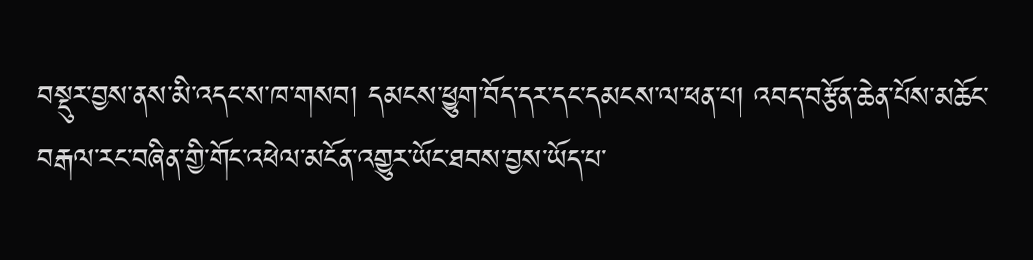བསྡུར་བྱས་ནས་མི་འདང་ས་ཁ་གསབ། དམངས་ཕྱུག་བོད་དར་དང་དམངས་ལ་ཕན་པ། འབད་བརྩོན་ཆེན་པོས་མཆོང་བརྒལ་རང་བཞིན་གྱི་གོང་འཕེལ་མངོན་འགྱུར་ཡོང་ཐབས་བྱས་ཡོད་པ་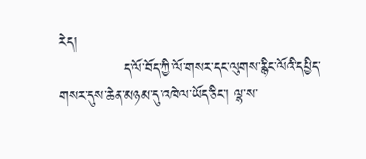རེད།
             ད་ལོ་བོད་ཀྱི་ལོ་གསར་དང་ལུགས་རྙིང་ལོའི་དཔྱིད་གསར་དུས་ཆེན་མཉམ་དུ་འཁེལ་ཡོད་ཅིང་། ལྷ་ས་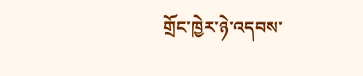གྲོང་ཁྱེར་ཉེ་འདབས་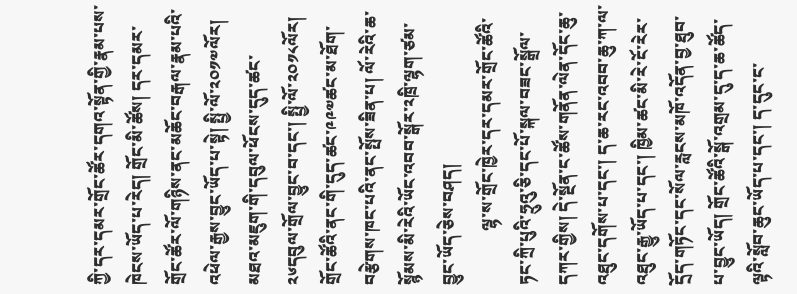ཀྱི་དར་དམར་གྲོང་ཚོར་དགའ་སྟོན་གྱི་རྣམ་པས་ཁེངས་ཡོད་པ་རེད། གྲོང་མི་ཚོས། དར་དམར་གྲོང་ཚོར་ལོ་གཉིས་ནང་མཆོང་བརྒལ་རྣམ་པའི་འཕེལ་རྒྱས་བྱུང་ཡོད་པ་སྟེ། སྤྱི་ལོ་༢༠༡༧ལོར། མཐའ་མཇུག་གི་དབུལ་ཕོངས་དུད་ཚང་༢༦དབུལ་གྲོལ་བྱུང་བ་དང་། སྤྱི་ལོ་༢༠༡༨ལོར། གྲོང་ཚོའི་ནང་གི་དུད་ཚང་༩༩༧ཚང་མ་ཐོག་བརྩེགས་ཁང་པའི་ནང་སྤོས་ཟིན་པ། ལོ་རེའི་ཆ་སྙོམས་མི་རེའི་ཡོང་འབབ་སྒོར་༢ཁྲི་ལྷག་ཙམ་བྱུང་ཡོད་ཅེས་བཤད།
             ལྷ་ས་གྲོང་ཁྱེར་དར་དམར་གྲོང་ཚོའི་ཏང་ཀྲི་པུའི་ཧྲུའུ་ཅི་དང་པོ་སྐལ་བཟང་སྒྲོལ་དཀར་གྱིས། དེ་སྔོན་ང་ཚོས་གནོན་ལེན་དོང་ཆུ་འཐུང་དགོས་པ་དང་། ད་ཆ་རང་འབབ་ཆུ་ཀ་ལ་འཐུང་རྒྱུ་ཡོད་པ་དང་། ཁྱིམ་ཚང་མི་རེ་ངོ་རེར་དྲོད་གཏོང་དང་སོལ་རླངས་མཁོ་འདོན་བྱ་ཐུབ་པ་བྱུང་ཡོད། གྲོང་ཚོའི་སྒོ་འགྲམ་དུ་ད་ཆ་ཚོད་ལྟའི་སློབ་ཆུང་ཡོད་པ་དང་། ད་དུང་ང་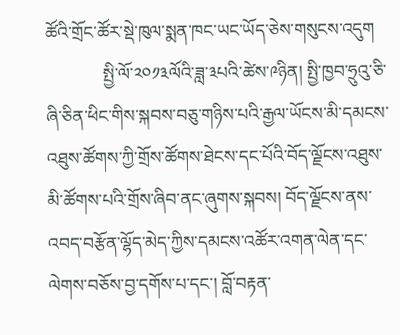ཚོའི་གྲོང་ཚོར་སྡེ་ཁུལ་སྨན་ཁང་ཡང་ཡོད་ཅེས་གསུངས་འདུག
             སྤྱི་ལོ་༢༠༡༣ལོའི་ཟླ་༣པའི་ཚེས་༩ཉིན། སྤྱི་ཁྱབ་ཧྲུའུ་ཅི་ཞི་ཅིན་ཕིང་གིས་སྐབས་བཅུ་གཉིས་པའི་རྒྱལ་ཡོངས་མི་དམངས་འཐུས་ཚོགས་ཀྱི་གྲོས་ཚོགས་ཐེངས་དང་པོའི་བོད་ལྗོངས་འཐུས་མི་ཚོགས་པའི་གྲོས་ཞིབ་ནང་ཞུགས་སྐབས། བོད་ལྗོངས་ནས་འབད་བརྩོན་ལྷོད་མེད་ཀྱིས་དམངས་འཚོར་འགན་ལེན་དང་ལེགས་བཅོས་བྱ་དགོས་པ་དང་། བློ་བརྟན་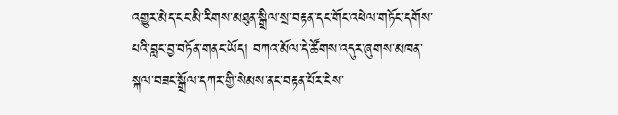འགྱུར་མེད་ངང་མི་རིགས་མཐུན་སྒྲིལ་སྲ་བརྟན་དང་གོང་འཕེལ་གཏོང་དགོས་པའི་བླང་བྱ་བཏོན་གནང་ཡོད། བཀའ་མོལ་དེ་ཚོགས་འདུར་ཞུགས་མཁན་སྐལ་བཟང་སྒྲོལ་དཀར་གྱི་སེམས་ནང་བརྟན་པོར་ངེས་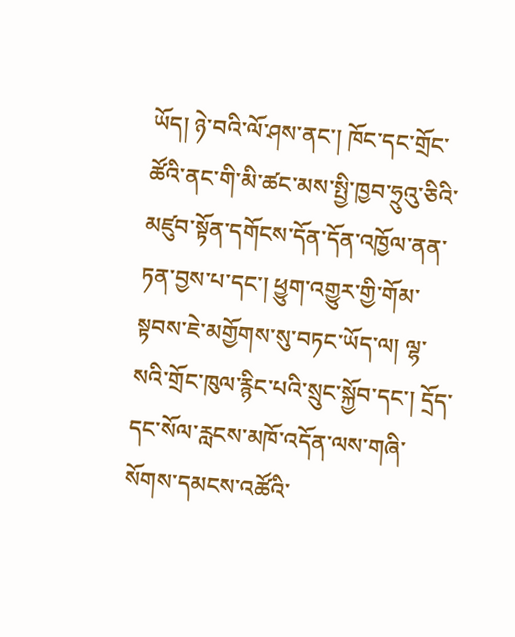ཡོད། ཉེ་བའི་ལོ་ཤས་ནང་། ཁོང་དང་གྲོང་ཚོའི་ནང་གི་མི་ཚང་མས་སྤྱི་ཁྱབ་ཧྲུའུ་ཅིའི་མཛུབ་སྟོན་དགོངས་དོན་དོན་འཁྱོལ་ནན་ཏན་བྱས་པ་དང་། ཕྱུག་འགྱུར་གྱི་གོམ་སྟབས་ཇེ་མགྱོགས་སུ་བཏང་ཡོད་ལ། ལྷ་སའི་གྲོང་ཁུལ་རྙིང་པའི་སྲུང་སྐྱོབ་དང་། དྲོད་དང་སོལ་རླངས་མཁོ་འདོན་ལས་གཞི་སོགས་དམངས་འཚོའི་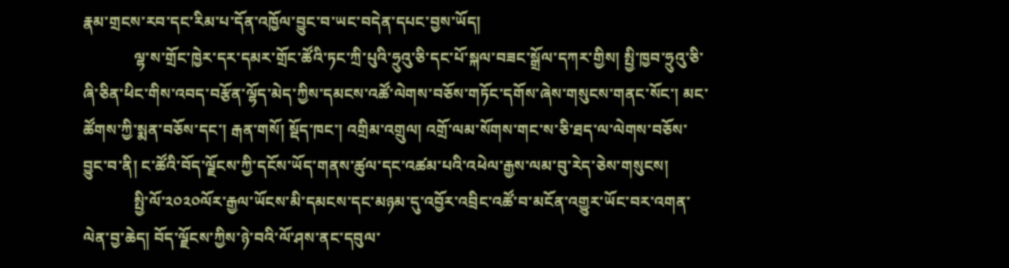རྣམ་གྲངས་རབ་དང་རིམ་པ་དོན་འཁྱོལ་བྱུང་བ་ཡང་བདེན་དཔང་བྱས་ཡོད།
             ལྷ་ས་གྲོང་ཁྱེར་དར་དམར་གྲོང་ཚོའི་ཏང་ཀྲི་པུའི་ཧྲུའུ་ཅི་དང་པོ་སྐལ་བཟང་སྒྲོལ་དཀར་གྱིས། སྤྱི་ཁྱབ་ཧྲུའུ་ཅི་ཞི་ཅིན་ཕིང་གིས་འབད་བརྩོན་ལྷོད་མེད་ཀྱིས་དམངས་འཚོ་ལེགས་བཅོས་གཏོང་དགོས་ཞེས་གསུངས་གནང་སོང་། མང་ཚོགས་ཀྱི་སྨན་བཅོས་དང་། རྒན་གསོ། སྡོད་ཁང་། འགྲིམ་འགྲུལ། འགྲོ་ལམ་སོགས་གང་ས་ཅི་ཐད་ལ་ལེགས་བཅོས་བྱུང་བ་ནི། ང་ཚོའི་བོད་ལྗོངས་ཀྱི་དངོས་ཡོད་གནས་ཚུལ་དང་འཚམ་པའི་འཕེལ་རྒྱས་ལམ་བུ་རེད་ཅེས་གསུངས།
             སྤྱི་ལོ་༢༠༢༠ལོར་རྒྱལ་ཡོངས་མི་དམངས་དང་མཉམ་དུ་འབྱོར་འབྲིང་འཚོ་བ་མངོན་འགྱུར་ཡོང་བར་འགན་ལེན་བྱ་ཆེད། བོད་ལྗོངས་ཀྱིས་ཉེ་བའི་ལོ་ཤས་ནང་དབུལ་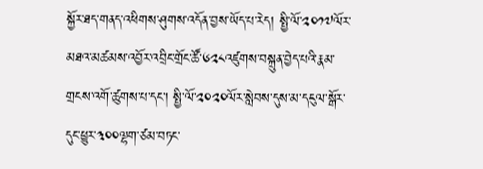སྐྱོར་ཐད་གནད་འཕིགས་ཤུགས་འདོན་བྱས་ཡོད་པ་རེད། སྤྱི་ལོ་༢༠༡༧ལོར་མཐའ་མཚམས་འབྱོར་འབྲིང་གྲོང་ཚོ་༦༢༨འཛུགས་བསྐྲུན་བྱེད་པའི་རྣམ་གྲངས་འགོ་ཚུགས་པ་དང་། སྤྱི་ལོ་༢༠༢༠ལོར་སླེབས་དུས་མ་དངུལ་སྒོར་དུང་ཕྱུར་༣༠༠ལྷག་ཙམ་བཏང་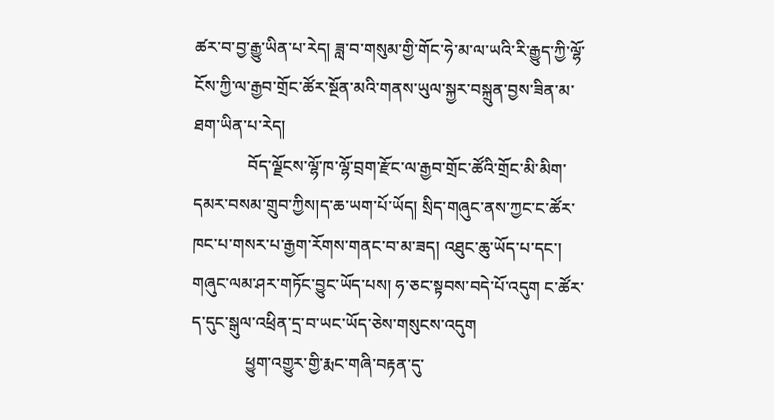ཚར་བ་བྱ་རྒྱུ་ཡིན་པ་རེད། ཟླ་བ་གསུམ་གྱི་གོང་ཧེ་མ་ལ་ཡའི་རི་རྒྱུད་ཀྱི་ལྷོ་ངོས་ཀྱི་ལ་རྒྱབ་གྲོང་ཚོར་སྔོན་མའི་གནས་ཡུལ་སྐྱར་བསྐྲུན་བྱས་ཟིན་མ་ཐག་ཡིན་པ་རེད།
             བོད་ལྗོངས་ལྷོ་ཁ་ལྷོ་བྲག་རྫོང་ལ་རྒྱབ་གྲོང་ཚོའི་གྲོང་མི་མིག་དམར་བསམ་གྲུབ་ཀྱིས།ད་ཆ་ཡག་པོ་ཡོད། སྲིད་གཞུང་ནས་ཀྱང་ང་ཚོར་ཁང་པ་གསར་པ་རྒྱག་རོགས་གནང་བ་མ་ཟད། འཐུང་ཆུ་ཡོད་པ་དང་། གཞུང་ལམ་ཤར་གཏོང་བྱུང་ཡོད་པས། ཧ་ཅང་སྟབས་བདེ་པོ་འདུག ང་ཚོར་ད་དུང་སྒུལ་འཕྲིན་དྲ་བ་ཡང་ཡོད་ཅེས་གསུངས་འདུག
             ཕྱུག་འགྱུར་གྱི་རྨང་གཞི་བརྟན་དུ་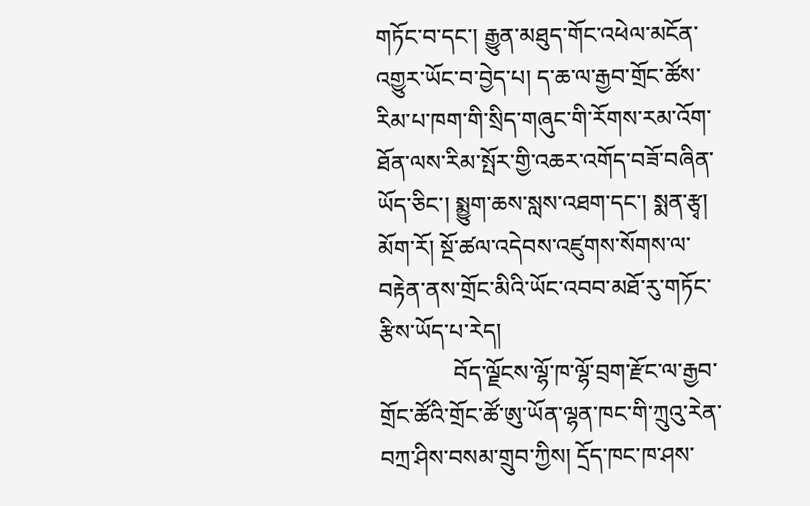གཏོང་བ་དང་། རྒྱུན་མཐུད་གོང་འཕེལ་མངོན་འགྱུར་ཡོང་བ་བྱེད་པ། ད་ཆ་ལ་རྒྱབ་གྲོང་ཚོས་རིམ་པ་ཁག་གི་སྲིད་གཞུང་གི་རོགས་རམ་འོག་ཐོན་ལས་རིམ་སྤོར་གྱི་འཆར་འགོད་བཟོ་བཞིན་ཡོད་ཅིང་། སྨྱུག་ཆས་སླས་འཐག་དང་། སྨན་རྩྭ། མོག་རོ། སྔོ་ཚལ་འདེབས་འཛུགས་སོགས་ལ་བརྟེན་ནས་གྲོང་མིའི་ཡོང་འབབ་མཐོ་རུ་གཏོང་རྩིས་ཡོད་པ་རེད།
             བོད་ལྗོངས་ལྷོ་ཁ་ལྷོ་བྲག་རྫོང་ལ་རྒྱབ་གྲོང་ཚོའི་གྲོང་ཚོ་ཨུ་ཡོན་ལྷན་ཁང་གི་ཀྲུའུ་རེན་བཀྲ་ཤིས་བསམ་གྲུབ་ཀྱིས། དྲོད་ཁང་ཁ་ཤས་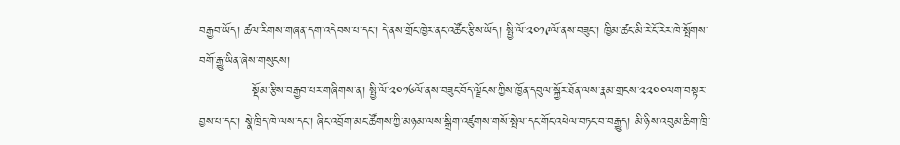བརྒྱབ་ཡོད། ཚལ་རིགས་གཞན་དག་འདེབས་པ་དང་། དེ་ནས་གྲོང་ཁྱེར་ནང་འཚོང་རྩིས་ཡོད། སྤྱི་ལོ་༢༠༡༩ལོ་ནས་བཟུང་། ཁྱིམ་ཚང་མི་རེ་ངོ་རེར་ཁེ་སྤོགས་བགོ་རྒྱུ་ཡིན་ཞེས་གསུངས།
             སྡོམ་རྩིས་བརྒྱབ་པར་གཞིགས་ན། སྤྱི་ལོ་༢༠༡༦ལོ་ནས་བཟུང་བོད་ལྗོངས་ཀྱིས་ཁྱོན་དབུལ་སྐྱོར་ཐོན་ལས་རྣམ་གྲངས་༢༢༠༠ལག་བསྟར་བྱས་པ་དང་། སྣེ་ཁྲིད་ཁེ་ལས་དང་། ཞིང་འབྲོག་མང་ཚོགས་ཀྱི་མཉམ་ལས་སྒྲིག་འཛུགས་གསོ་སྤེལ་དང་གོང་འཕེལ་བཏང་བ་བརྒྱུད། མི་ཉིས་འབུམ་ཆིག་ཁྲི་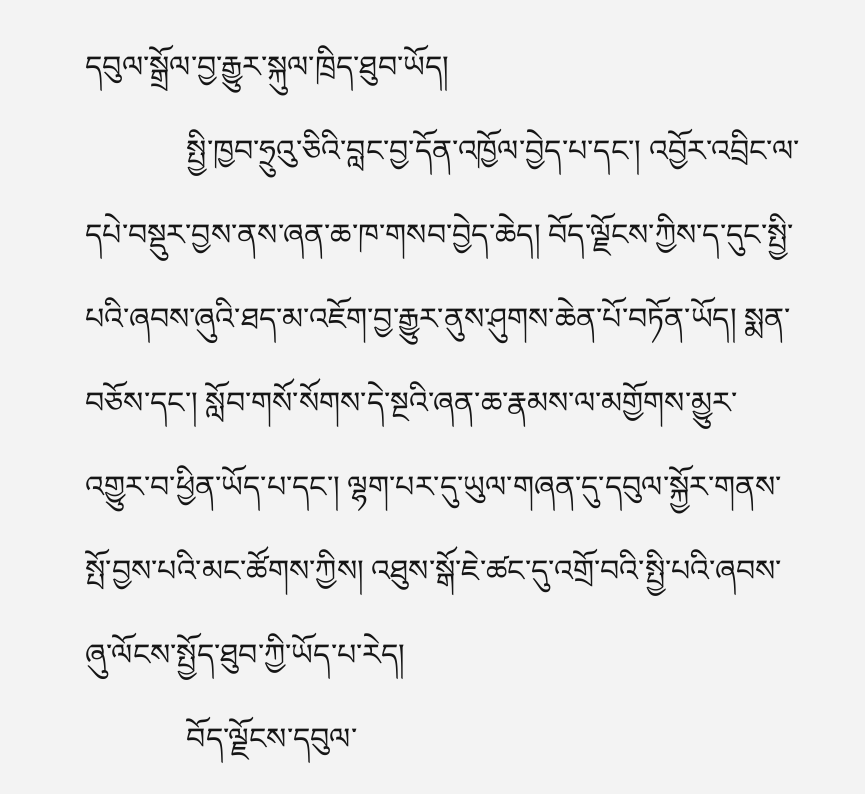དབུལ་སྒྲོལ་བྱ་རྒྱུར་སྐུལ་ཁྲིད་ཐུབ་ཡོད།
             སྤྱི་ཁྱབ་ཧྲུའུ་ཅིའི་བླང་བྱ་དོན་འཁྱོལ་བྱེད་པ་དང་། འབྱོར་འབྲིང་ལ་དཔེ་བསྡུར་བྱས་ནས་ཞན་ཆ་ཁ་གསབ་བྱེད་ཆེད། བོད་ལྗོངས་ཀྱིས་ད་དུང་སྤྱི་པའི་ཞབས་ཞུའི་ཐད་མ་འཇོག་བྱ་རྒྱུར་ནུས་ཤུགས་ཆེན་པོ་བཏོན་ཡོད། སྨན་བཅོས་དང་། སློབ་གསོ་སོགས་དེ་སྔའི་ཞན་ཆ་རྣམས་ལ་མགྱོགས་མྱུར་འགྱུར་བ་ཕྱིན་ཡོད་པ་དང་། ལྷག་པར་དུ་ཡུལ་གཞན་དུ་དབུལ་སྐྱོར་གནས་སྤོ་བྱས་པའི་མང་ཚོགས་ཀྱིས། འཐུས་སྒོ་ཇེ་ཚང་དུ་འགྲོ་བའི་སྤྱི་པའི་ཞབས་ཞུ་ལོངས་སྤྱོད་ཐུབ་ཀྱི་ཡོད་པ་རེད།
             བོད་ལྗོངས་དབུལ་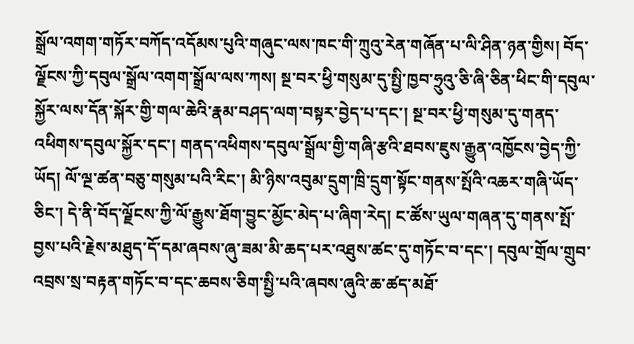སྒྲོལ་འགག་གཏོར་བཀོད་འདོམས་པུའི་གཞུང་ལས་ཁང་གི་ཀྲུའུ་རེན་གཞོན་པ་ལི་ཤིན་ཉན་གྱིས། བོད་ལྗོངས་ཀྱི་དབུལ་སྒྲོལ་འགག་སྒྲོལ་ལས་ཀས། སྔ་བར་ཕྱི་གསུམ་དུ་སྤྱི་ཁྱབ་ཧྲུའུ་ཅི་ཞི་ཅིན་ཕིང་གི་དབུལ་སྐྱོར་ལས་དོན་སྐོར་གྱི་གལ་ཆེའི་རྣམ་བཤད་ལག་བསྟར་བྱེད་པ་དང་། སྔ་བར་ཕྱི་གསུམ་དུ་གནད་འཕིགས་དབུལ་སྐྱོར་དང་། གནད་འཕིགས་དབུལ་སྒྲོལ་གྱི་གཞི་རྩའི་ཐབས་ཇུས་རྒྱུན་འཁྱོངས་བྱེད་ཀྱི་ཡོད། ལོ་ལྔ་ཚན་བཅུ་གསུམ་པའི་རིང་། མི་ཉིས་འབུམ་དྲུག་ཁྲི་དྲུག་སྟོང་གནས་སྤོའི་འཆར་གཞི་ཡོད་ཅིང་། དེ་ནི་བོད་ལྗོངས་ཀྱི་ལོ་རྒྱུས་ཐོག་བྱུང་མྱོང་མེད་པ་ཞིག་རེད། ང་ཚོས་ཡུལ་གཞན་དུ་གནས་སྤོ་བྱས་པའི་རྗེས་མཐུད་དོ་དམ་ཞབས་ཞུ་ཟམ་མི་ཆད་པར་འཐུས་ཚང་དུ་གཏོང་བ་དང་། དབུལ་གྲོལ་གྲུབ་འབྲས་སྲ་བརྟན་གཏོང་བ་དང་ཆབས་ཅིག་སྤྱི་པའི་ཞབས་ཞུའི་ཆ་ཚད་མཐོ་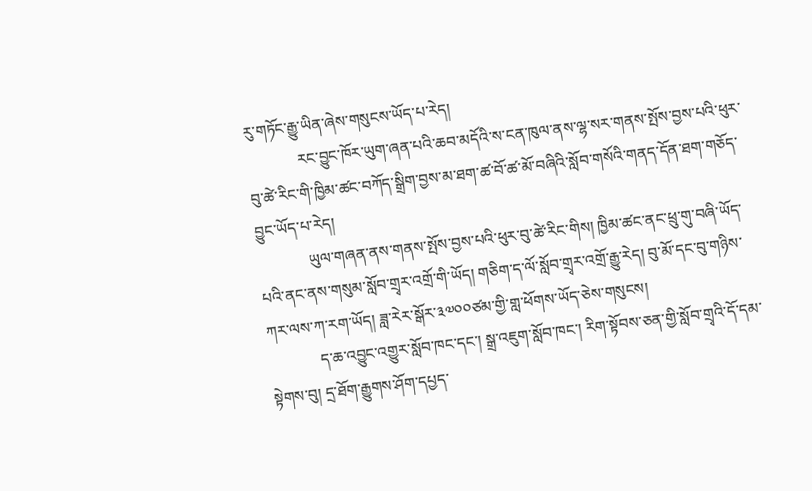རུ་གཏོང་རྒྱུ་ཡིན་ཞེས་གསུངས་ཡོད་པ་རེད།
             རང་བྱུང་ཁོར་ཡུག་ཞན་པའི་ཆབ་མདོའི་ས་ངན་ཁུལ་ནས་ལྷ་སར་གནས་སྤོས་བྱས་པའི་ཕུར་བུ་ཚེ་རིང་གི་ཁྱིམ་ཚང་བཀོད་སྒྲིག་བྱས་མ་ཐག་ཚ་བོ་ཚ་མོ་བཞིའི་སློབ་གསོའི་གནད་དོན་ཐག་གཅོད་བྱུང་ཡོད་པ་རེད།
             ཡུལ་གཞན་ནས་གནས་སྤོས་བྱས་པའི་ཕུར་བུ་ཚེ་རིང་གིས། ཁྱིམ་ཚང་ནང་ཕྲུ་གུ་བཞི་ཡོད་པའི་ནང་ནས་གསུམ་སློབ་གྲྭར་འགྲོ་གི་ཡོད། གཅིག་ད་ལོ་སློབ་གྲྭར་འགྲོ་རྒྱུ་རེད། བུ་མོ་དང་བུ་གཉིས་ཀར་ལས་ཀ་རག་ཡོད། ཟླ་རེར་སྒོར་༣༧༠༠ཙམ་གྱི་གླ་ཕོགས་ཡོད་ཅེས་གསུངས།
             ད་ཆ་འབྱུང་འགྱུར་སློབ་ཁང་དང་། སྒྲ་འཇུག་སློབ་ཁང་། རིག་སྟོབས་ཅན་གྱི་སློབ་གྲྭའི་དོ་དམ་སྟེགས་བུ། དྲ་ཐོག་རྒྱུགས་ཤོག་དཔྱད་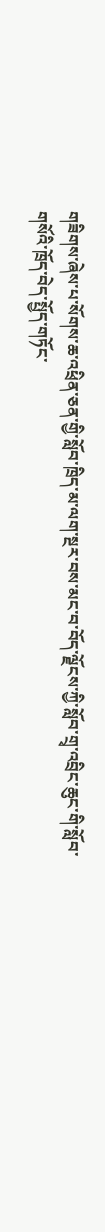གཟིགས་ཞེས་པ་སོགས་ཆ་འཕྲིན་ཅན་གྱི་སློབ་ཁྲིད་མ་ལག་སྔར་བས་མང་བ་བོད་ལྗོངས་ཀྱི་སློབ་གྲྭ་འབྲིང་ཆུང་གི་སློབ་གསོའི་ཁྲོད་བེད་སྤྱོད་གཏོང་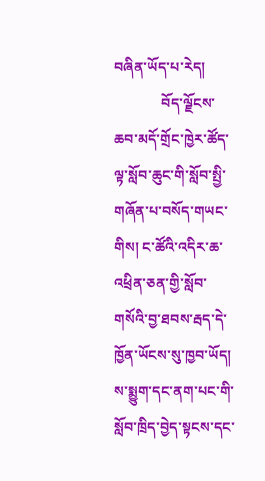བཞིན་ཡོད་པ་རེད།
             བོད་ལྗོངས་ཆབ་མདོ་གྲོང་ཁྱེར་ཚོད་ལྟ་སློབ་ཆུང་གི་སློབ་སྤྱི་གཞོན་པ་བསོད་གཡང་གིས། ང་ཚོའི་འདིར་ཆ་འཕྲིན་ཅན་གྱི་སློབ་གསོའི་བྱ་ཐབས་རྦད་དེ་ཁྱོན་ཡོངས་སུ་ཁྱབ་ཡོད། ས་སྨྱུག་དང་ནག་པང་གི་སློབ་ཁྲིད་བྱེད་སྟངས་དང་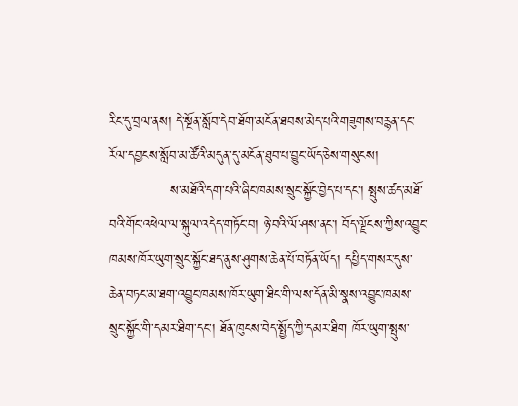རིང་དུ་བྲལ་ནས། དེ་སྔོན་སློབ་དེབ་ཐོག་མངོན་ཐབས་མེད་པའི་གཟུགས་བརྙན་དང་རོལ་དབྱངས་སློབ་མ་ཚོའི་མདུན་དུ་མངོན་ཐུབ་པ་བྱུང་ཡོད་ཅེས་གསུངས།
             ས་མཐོའི་དག་པའི་ཞིང་ཁམས་སྲུང་སྐྱོང་བྱེད་པ་དང་། སྤུས་ཚད་མཐོ་བའི་གོང་འཕེལ་ལ་སྐུལ་འདེད་གཏོང་བ། ཉེ་བའི་ལོ་ཤས་ནང་། བོད་ལྗོངས་ཀྱིས་འབྱུང་ཁམས་ཁོར་ཡུག་སྲུང་སྐྱོང་ཐད་ནུས་ཤུགས་ཆེན་པོ་བཏོན་ཡོད། དཔྱིད་གསར་དུས་ཆེན་བཏང་མ་ཐག་འབྱུང་ཁམས་ཁོར་ཡུག་ཐིང་གི་ལས་དོན་མི་སྣས་འབྱུང་ཁམས་སྲུང་སྐྱོང་གི་དམར་ཐིག་དང་། ཐོན་ཁུངས་བེད་སྤྱོད་ཀྱི་དམར་ཐིག ཁོར་ཡུག་སྤུས་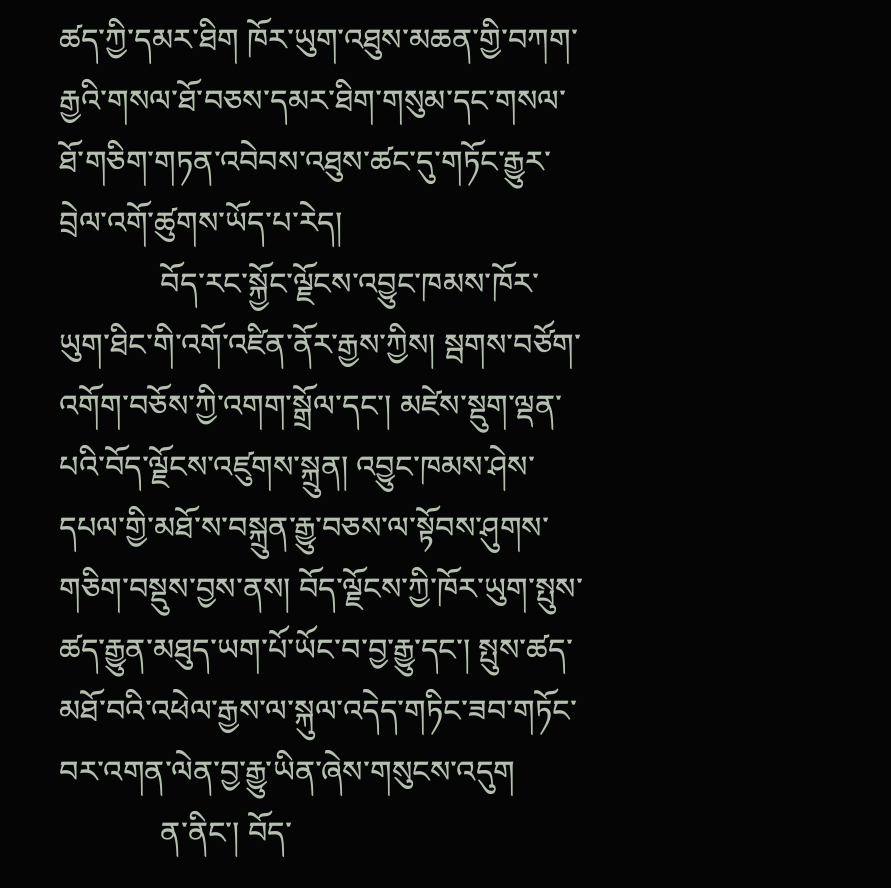ཚད་ཀྱི་དམར་ཐིག ཁོར་ཡུག་འཐུས་མཆན་གྱི་བཀག་རྒྱའི་གསལ་ཐོ་བཅས་དམར་ཐིག་གསུམ་དང་གསལ་ཐོ་གཅིག་གཏན་འབེབས་འཐུས་ཚང་དུ་གཏོང་རྒྱུར་བྲེལ་འགོ་ཚུགས་ཡོད་པ་རེད།
             བོད་རང་སྐྱོང་ལྗོངས་འབྱུང་ཁམས་ཁོར་ཡུག་ཐིང་གི་འགོ་འཛིན་ནོར་རྒྱས་ཀྱིས། སྦགས་བཙོག་འགོག་བཅོས་ཀྱི་འགག་སྒྲོལ་དང་། མཛེས་སྡུག་ལྡན་པའི་བོད་ལྗོངས་འཛུགས་སྐྲུན། འབྱུང་ཁམས་ཤེས་དཔལ་གྱི་མཐོ་ས་བསྐྲུན་རྒྱུ་བཅས་ལ་སྟོབས་ཤུགས་གཅིག་བསྡུས་བྱས་ནས། བོད་ལྗོངས་ཀྱི་ཁོར་ཡུག་སྤུས་ཚད་རྒྱུན་མཐུད་ཡག་པོ་ཡོང་བ་བྱ་རྒྱུ་དང་། སྤུས་ཚད་མཐོ་བའི་འཕེལ་རྒྱས་ལ་སྐུལ་འདེད་གཏིང་ཟབ་གཏོང་བར་འགན་ལེན་བྱ་རྒྱུ་ཡིན་ཞེས་གསུངས་འདུག
             ན་ནིང་། བོད་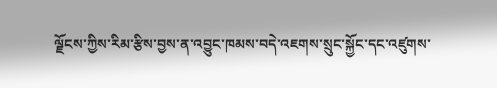ལྗོངས་ཀྱིས་རིམ་རྩིས་བྱས་ན་འབྱུང་ཁམས་བདེ་འཇགས་སྲུང་སྐྱོང་དང་འཛུགས་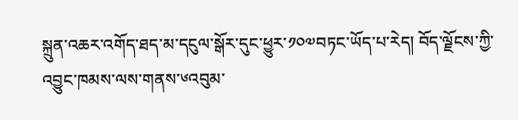སྐྲུན་འཆར་འགོད་ཐད་མ་དངུལ་སྒོར་དུང་ཕྱུར་༡༠༧བཏང་ཡོད་པ་རེད། བོད་ལྗོངས་ཀྱི་འབྱུང་ཁམས་ལས་གནས་༦འབུམ་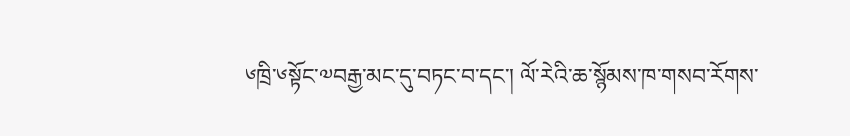༦ཁྲི་༦སྟོང་༧བརྒྱ་མང་དུ་བཏང་བ་དང་། ལོ་རེའི་ཆ་སྙོམས་ཁ་གསབ་རོགས་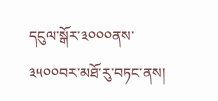དངུལ་སྒོར་༣༠༠༠ནས་༣༥༠༠བར་མཐོ་རུ་བཏང་ནས།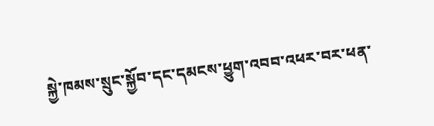སྐྱེ་ཁམས་སྲུང་སྐྱོབ་དང་དམངས་ཕྱུག་འབབ་འཕར་བར་ཕན་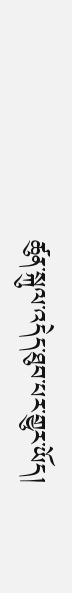ཚུན་སྐུལ་འདེད་ཐུབ་པར་གྱུར་ཡོད།